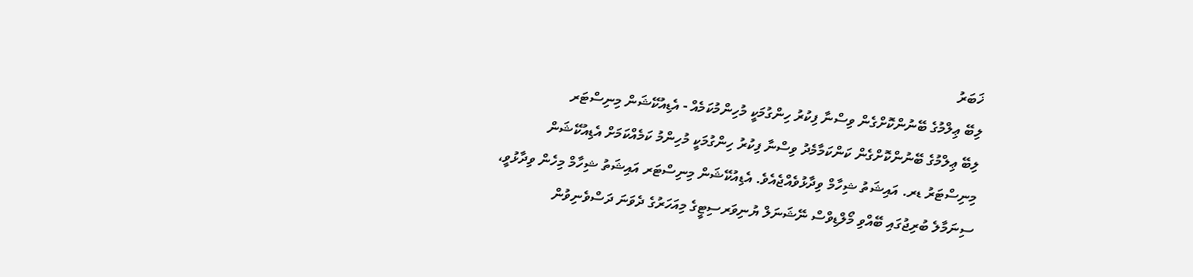ޚަބަރު
ލިބޭ ޢިލްމުގެ ބޭނުންކޮށްގެން ވިސްނާ ފިކުރު ހިންގުމަކީ މުހިންމުކަމެއް - އެޑިއުކޭޝަން މިނިސްޓަރ
ލިބޭ ޢިލްމުގެ ބޭނުންކޮށްގެން ކަންކަމާމެދު ވިސްނާ ފިކުރު ހިންގުމަކީ މުހިންމު ކަމެއްކަމަށް އެޑިއުކޭޝަން މިނިސްޓަރު ޑރ. އައިޝަތު ޝިހާމް ވިދާޅުވެއްޖެއެވެ. އެޑިއުކޭޝަން މިނިސްޓަރ އައިޝަތު ޝިހާމް މިހެން ވިދާޅުވީ، ސިނަމާލެ ބުރިޖުގައި ބޭއްވި މޯލްޑިވްސް ނޭޝަނަލް ޔުނިވަރސިޓީގެ މިއަހަރުގެ ދެވަނަ ދަސްވެނިވުން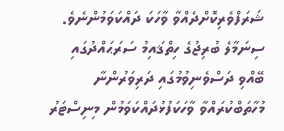ޝަރަފްވެރިކޮށްދެއްވާ ވާހަކަ ދައްކަވަމުންނެވެ.
ސިނަމާލެ ބުރިޖުގެ ހިތްޤައިމު ސަރަޙައްދުގައި ބޭއްވި ދަސްވެނިވުމުގައި ދަރިވަރުންނާ މުހާތަބްކުރައްވާ ވާހަކަފުޅުދައްކަވަމުން މިނިސްޓަރު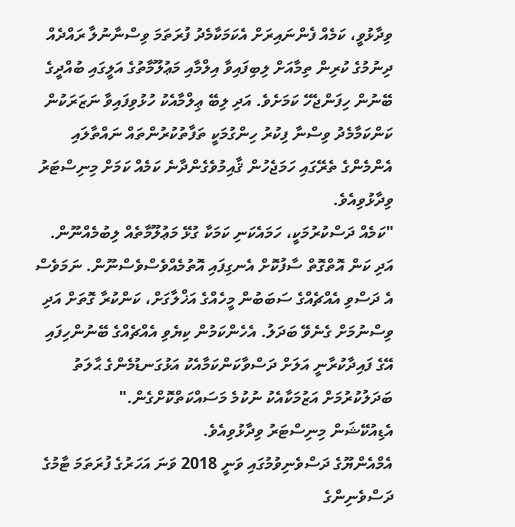ވިދާޅުވީ، ކަމެއް ފެންނައިރަށް އެކަމަކާމެދު ފުރަތަމަ ވިސްނާނުލާ ރައްދެއް ދިނުމުގެ ކުރިން ތިމާއަށް ލިބިފައިވާ އިލްމާއި މަޢުލޫމާތުގެ އަލީގައި ބުއްދީގެ ބޭނުން ހިފަންޖެހޭ ކަމަށެވެ. އަދި ލިބޭ ޢިލްމާއެކު ހުޅުވިފައިވާ ނަޒަރަކުން ކަންކަމާމެދު ވިސްނާ ފިކުރު ހިންގުމަކީ ތަފާތުކުރުންތައް ނައްތާލައި އެންމެންގެ ތެރޭގައި ހަމަޖެހުން ޤާއިމުވެގެންދާނެ ކަމެއް ކަމަށް މިނިސްޓަރު ވިދާޅުވިއެވެ.
"ކަމެއް ދަސްކުރުމަކީ، ހަމައެކަނި ކަމަކާ ގުޅޭ މަޢުލޫމާތެއް ލިބުމެއްނޫން. އަދި ކަން އޮތްގޮތް ސާފުކޮށް އެނގިފައި އޮތުމެއްވެސްވެސްނޫން. ނަމަވެސް އެ ދަސްވި އެއްޗެއްގެ ސަބަބުން މީހެއްގެ އަޚްލާގަށް، ކަންކުރާ ގޮތަށް އަދި ވިސްނުމަށް ގެނެވޭ ބަދަލު. އެހެންކަމުން ކިޔެވި އެއްޗެއްގެ ބޭނުންހިފައި އޭގެ ފައިދާކުރާނީ އަލަށް ދަސްވާކަންކަމާއެކު އަޅުގަނޑުމެންގެ ޙާލަތު ބަދަލުކުރުމަށް އަޒުމަކާއެކު ނުކުމެ މަސައްކަތްކޮށްގެން."
އެޑިއުކޭޝަން މިނިސްޓަރު ވިދާޅުވިއެވެ.
އެމްއެންޔޫގެ ދަސްވެނިވުމުގައި ވަނީ 2018 ވަނަ އަހަރުގެ ފުރަތަމަ ޓާމުގެ ދަސްވެނިންގެ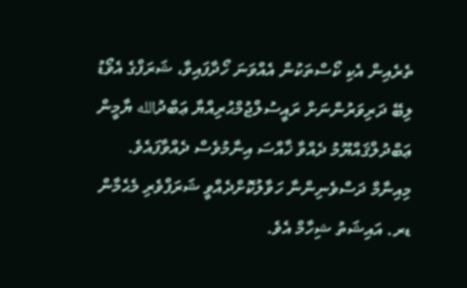ތެރެއިން އެކި ކޯސްތަކުން އެއްވަނަ ހޯދާފައިވާ، ޝަރަފްގެ އެވޯޑު ލިބޭ ދަރިވަރުންނަށް ރައީސުލްޖުމްޙުރިއްޔާ ޢަބްދުالله ޔާމީން ޢަބްދުލްޤައްޔޫމު ދެއްވާ ޚާއްސަ އިނާމުވެސް ދެއްވާފައެވެ. މިއިނާމް ދަސްވެނިންނާ ހަވާލުކޮށްދެއްވީ ޝަރަފްވެރި މެޙެމާން ޑރ. އައިޝަތު ޝިހާމް އެވެ.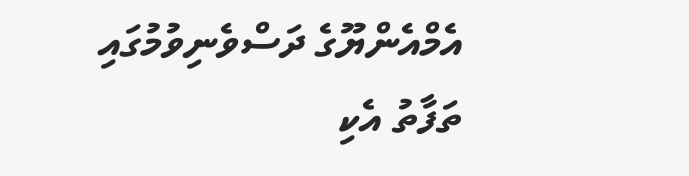އެމްއެންޔޫގެ ދަސްވެނިވުމުގައި ތަފާތު އެކި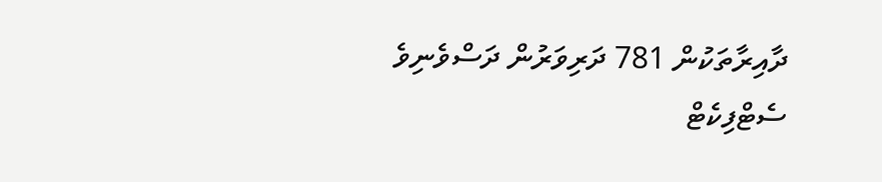ދާއިރާތަކުން 781 ދަރިވަރުން ދަސްވެނިވެ ސެޓްފިކެޓް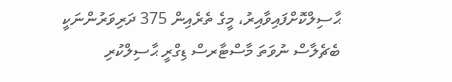ޙާސިލްކޮށްފައިވާއިރު، މީގެ ތެރެއިން 375 ދަރިވަރުންނަކީ ބެޗެލާސް ނުވަތަ މާސްޓާރސް ޑިގްރީ ޙާސިލްކުރި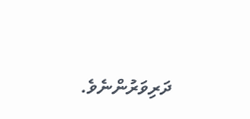ދަރިވަރުންނެވެ.